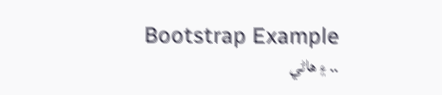Bootstrap Example
.. ۽ هاڻي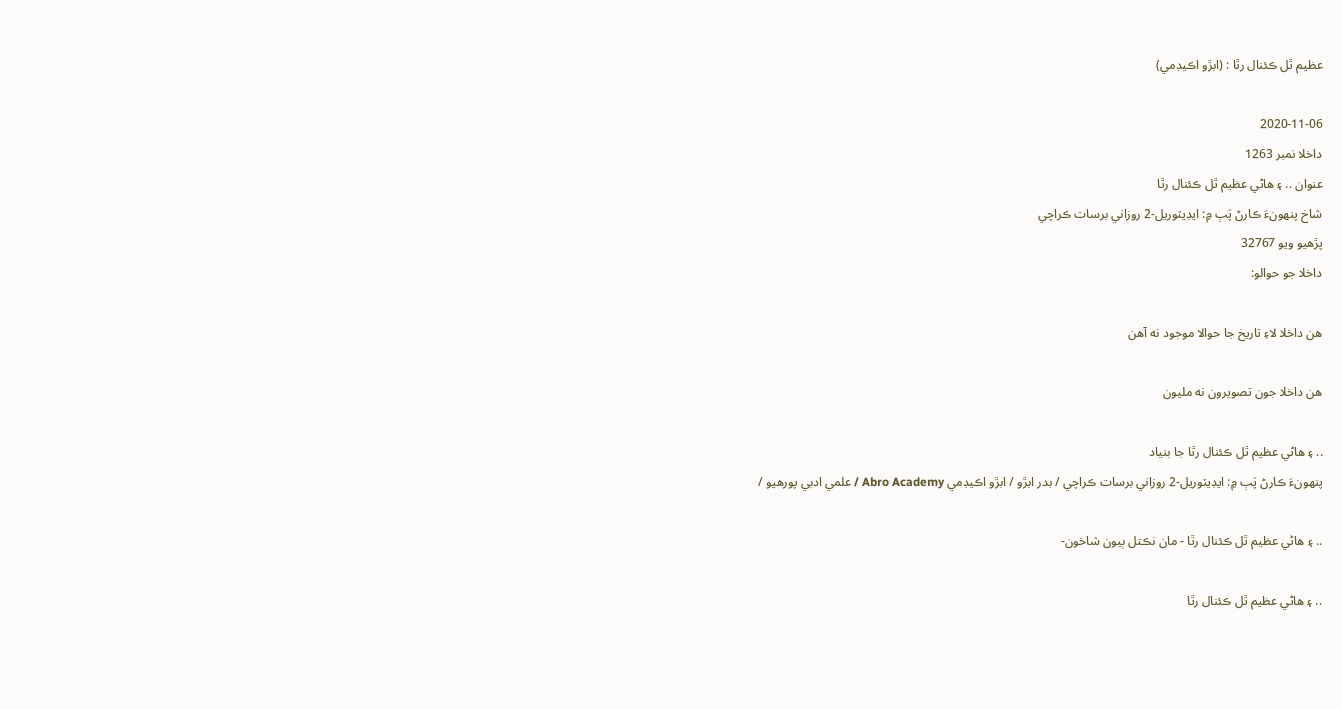عظيم ٿل ڪئنال رٿا : (ابڙو اڪيڊمي)

2020-11-06
داخلا نمبر 1263
عنوان .. ۽ هاڻي عظيم ٿل ڪئنال رٿا
شاخ پنهونءَ ڪارڻ پَٻ ۾: ايڊيٽوريل-2 روزاني برسات ڪراچي
پڙهيو ويو 32767
داخلا جو حوالو:

هن داخلا لاءِ تاريخ جا حوالا موجود نه آهن

هن داخلا جون تصويرون نه مليون

.. ۽ هاڻي عظيم ٿل ڪئنال رٿا جا بنياد
پنهونءَ ڪارڻ پَٻ ۾: ايڊيٽوريل-2 روزاني برسات ڪراچي / بدر ابڙو / ابڙو اڪيڊمي Abro Academy / علمي ادبي پورهيو /

.. ۽ هاڻي عظيم ٿل ڪئنال رٿا - مان نڪتل ٻيون شاخون-

.. ۽ هاڻي عظيم ٿل ڪئنال رٿا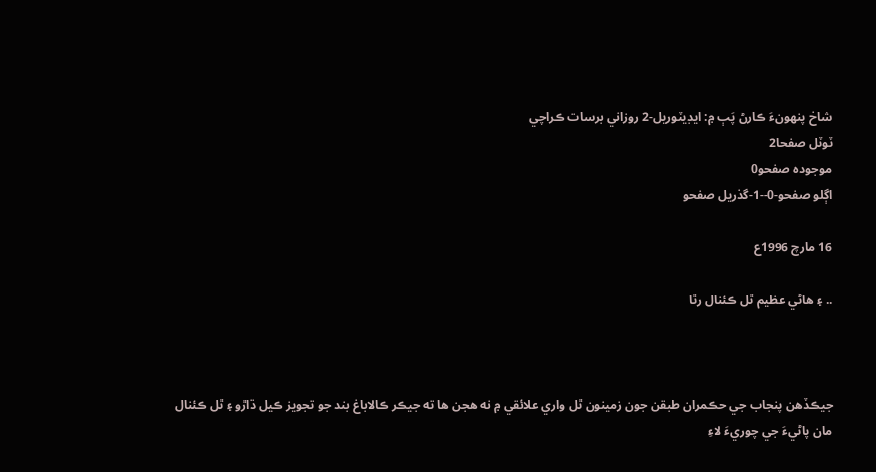شاخ پنهونءَ ڪارڻ پَٻ ۾: ايڊيٽوريل-2 روزاني برسات ڪراچي
ٽوٽل صفحا2
موجودہ صفحو0
اڳلو صفحو-0--1-گذريل صفحو

16 مارچ 1996ع

.. ۽ هاڻي عظيم ٿل ڪئنال رٿا



جيڪڏهن پنجاب جي حڪمران طبقن جون زمينون ٿل واري علائقي ۾ نه هجن ها ته جيڪر ڪالاباغ بند جو تجويز ڪيل ڌاڙو ۽ ٿل ڪئنال مان پاڻيءَ جي چوريءَ لاءِ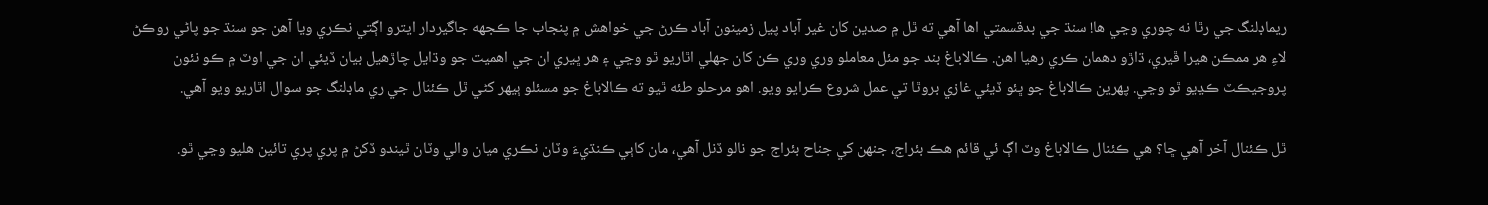ريماڊلنگ جي رٿا نه چوري وڃي ها! سنڌ جي بدقسمتي اها آهي ته ٿل ۾ صدين کان غير آباد پيل زمينون آباد ڪرڻ جي خواهش ۾ پنجاب جا ڪجهه جاگيردار ايترو اڳتي نڪري ويا آهن جو سنڌ جو پاڻي روڪڻ لاءِ هر ممڪن هيرا ڦيري، ڌاڙو دهمان ڪري رهيا اهن. ڪالاباغ بند جو مئل معاملو وري وري ڪن کان جهلي اٿاريو ٿو وڃي ۽ هر ڀيري ان جي اهميت جو وڌايل چاڙهيل بيان ڏيئي ان جي اوٽ ۾ ڪو نئون پروجيڪٽ ڪڍيو ٿو وڃي. پهرين ڪالاباغ جو ڀئو ڏيئي غازي بروٿا تي عمل شروع ڪرايو ويو. اهو مرحلو طئه ٿيو ته ڪالاباغ جو مسئلو ٻيهر کڻي ٿل ڪئنال جي ري ماڊلنگ جو سوال اٿاريو ويو آهي.

ٿل ڪئنال آخر آهي ڇا؟ هي ڪئنال ڪالاباغ وٽ اڳ ئي قائم هڪ بئراج، جنهن کي جناح بئراج جو نالو ڏنل آهي، مان کاٻي ڪنڌيءَ وٽان نڪري ميان والي وٽان ٿيندو ڏکڻ ۾ پري پري تائين هليو وڃي ٿو.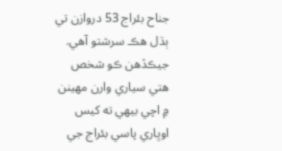جناح بئراج 53 دروازن تي ٻڌل هڪ سرشتو آهي. جيڪڏهن ڪو شخص هتي سياري وارن مهينن ۾ اچي بيهي ته کيس اوڀاري پاسي بئراج جي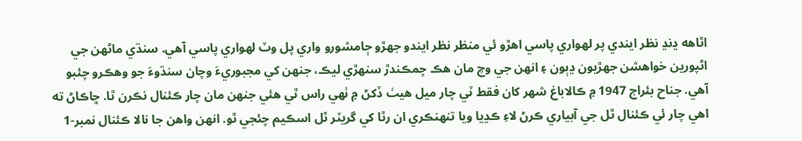اٿاهه ڍنڍ نظر ايندي پر لهواري پاسي اهڙو ئي منظر نظر ايندو جهڙو ڄامشورو واري پل وٽ لهواري پاسي آهي. سنڌي ماڻهن جي اڻپورين خواهشن جهڙيون ڍٻون ۽ انهن جي وچ مان هڪ چمڪندڙ سنهڙي ليڪ، جنهن کي مجبوريءَ وچان سنڌوءَ جو وهڪرو چئبو آهي. جناح بئراج 1947 ۾ ڪالاباغ شهر کان فقط ٽي چار ميل هيٺ ڏکڻ ۾ ٺهي راس ٿي هئي جنهن مان چار ڪئنال نڪرن ٿا. ڇاڪاڻ ته اهي چار ئي ڪئنال ٿل جي آبياري ڪرڻ لاءِ ڪڍيا ويا تنهنڪري ان رٿا کي گريٽر ٿل اسڪيم چئجي ٿو. انهن واهن جا نالا ڪئنال نمبر-1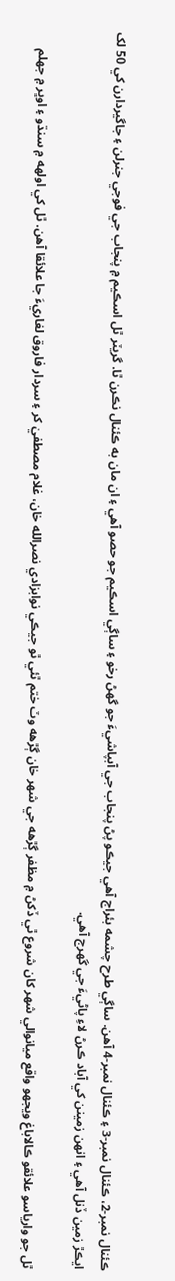ڪئنال نمبر-2، ڪئنال نمبر-3 ۽ ڪئنال نمبر-4 آهن. ساڳي طرح چشمه بئراج آهي جيڪو پڻ پنجاب جي آبپاشيءَ جو گهڻ رخو ۽ ساڳي اسڪيم جو حصو آهي ۽ ان مان به ڪئنال نڪرن ٿا. گريٽر ٿل اسڪيم ۾ پنجاب جي فوجي جنرلن ۽ جاگيردارن کي 50 لک ايڪڙ زمين ڏنل آهي ۽ انهن زمينن کي آباد ڪرڻ لاءِ پاڻيءَ جي گهرج آهي.

ٿل جو وارياسو علائقو ڪالاباغ ويجهو واقع ميانوالي شهر کان شروع ٿي ڏکڻ ۾ مظفر ڳڙهه جي شهر خان ڳڙهه وٽ ختم ٿئي ٿو جيڪي نوابزادي نصرالله خان، غلام مصطفيٰ کر ۽ سردار فاروق لغاريءَ جا علائقا آهن. ٿل کي اولهه ۾ سنڌو ۽ اوڀر ۾ جهلم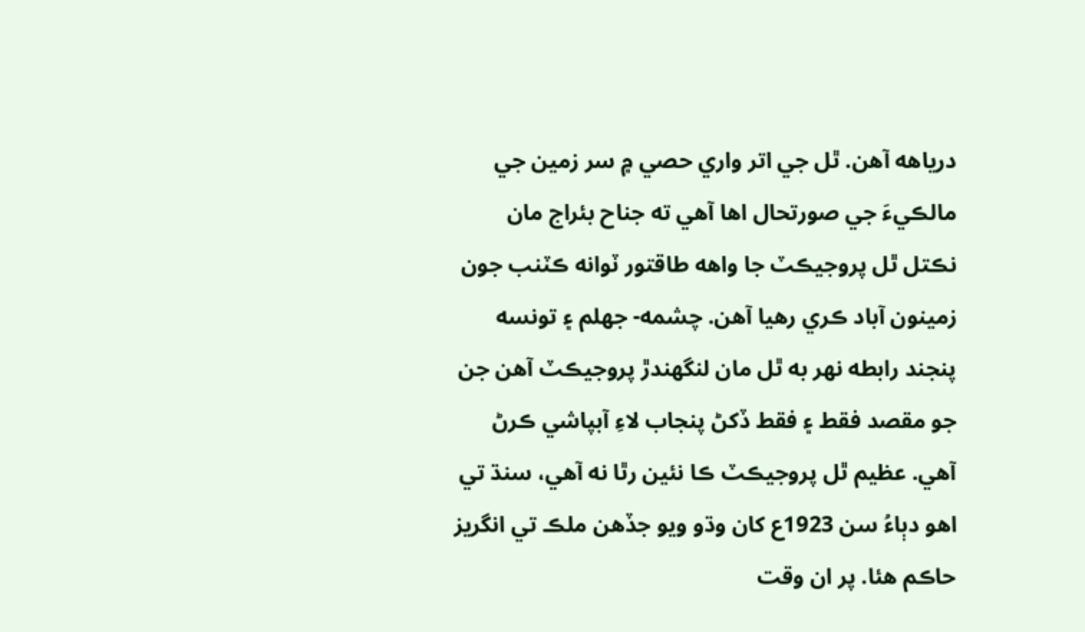درياهه آهن. ٿل جي اتر واري حصي ۾ سر زمين جي مالڪيءَ جي صورتحال اها آهي ته جناح بئراج مان نڪتل ٿل پروجيڪٽ جا واهه طاقتور ٽوانه ڪٽنب جون زمينون آباد ڪري رهيا آهن. چشمه- جهلم ۽ تونسه پنجند رابطه نهر به ٿل مان لنگهندڙ پروجيڪٽ آهن جن جو مقصد فقط ۽ فقط ڏکڻ پنجاب لاءِ آبپاشي ڪرڻ آهي. عظيم ٿل پروجيڪٽ ڪا نئين رٿا نه آهي، سنڌ تي اهو دٻاءُ سن 1923ع کان وڌو ويو جڏهن ملڪ تي انگريز حاڪم هئا. پر ان وقت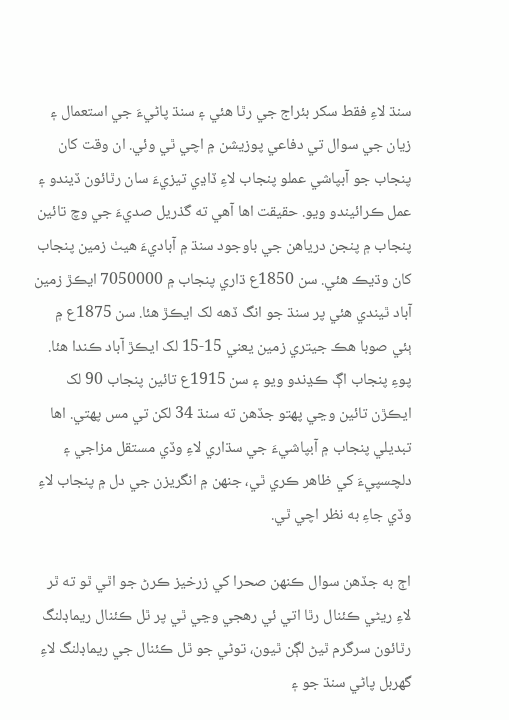سنڌ لاءِ فقط سکر بئراج جي رٿا هئي ۽ سنڌ پاڻيءَ جي استعمال ۽ زيان جي سوال تي دفاعي پوزيشن ۾ اچي ٿي وئي. ان وقت کان پنجاب جو آبپاشي عملو پنجاب لاءِ ڏاڍي تيزيءَ سان رٿائون ڏيندو ۽ عمل ڪرائيندو ويو. حقيقت اها آهي ته گذريل صديءَ جي وچ تائين پنجاب ۾ پنجن درياهن جي باوجود سنڌ ۾ آباديءَ هيٺ زمين پنجاب کان وڌيڪ هئي. سن 1850ع ڌاري پنجاب ۾ 7050000 ايڪڙ زمين آباد ٿيندي هئي پر سنڌ جو انگ ڏهه لک ايڪڙ هئا. سن 1875ع ۾ ٻئي صوبا هڪ جيتري زمين يعني 15-15 لک ايڪڙ آباد ڪندا هئا. پوءِ پنجاب اڳ ڪڍندو ويو ۽ سن 1915ع تائين پنجاب 90 لک ايڪڙن تائين وڃي پهتو جڏهن ته سنڌ 34 لکن تي مس پهتي. اها تبديلي پنجاب ۾ آبپاشيءَ جي سڌاري لاءِ وڏي مستقل مزاجي ۽ دلچسپيءَ کي ظاهر ڪري ٿي، جنهن ۾ انگريزن جي دل ۾ پنجاب لاءِ وڏي جاءِ به نظر اچي ٿي.

اڄ به جڏهن سوال ڪنهن صحرا کي زرخيز ڪرڻ جو اٿي ٿو ته ٿر لاءِ ريڻي ڪئنال رٿا اتي ئي رهجي وڃي ٿي پر ٿل ڪئنال ريماڊلنگ رٿائون سرگرم ٿيڻ لڳن ٿيون، توڻي جو ٿل ڪئنال جي ريماڊلنگ لاءِ گهربل پاڻي سنڌ جو ۽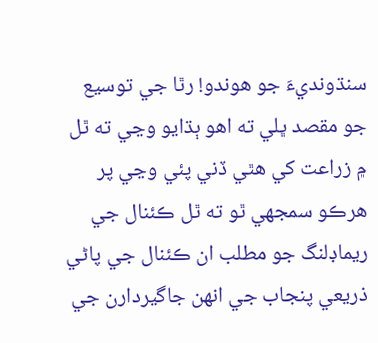سنڌونديءَ جو هوندو! رٿا جي توسيع جو مقصد ڀلي ته اهو ٻڌايو وڃي ته ٿل ۾ زراعت کي هٿي ڏني پئي وڃي پر هرڪو سمجهي ٿو ته ٿل ڪئنال جي ريماڊلنگ جو مطلب ان ڪئنال جي پاڻي ذريعي پنجاب جي انهن جاگيردارن جي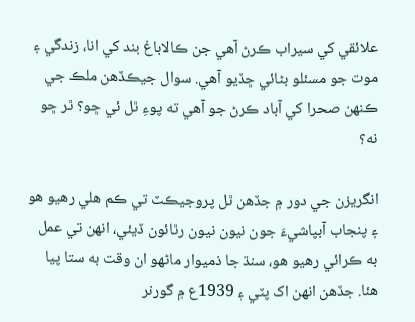علائقي کي سيراب ڪرڻ آهي جن ڪالاباغ بند کي انا، زندگي ۽ موت جو مسئلو بڻائي ڇڏيو آهي. سوال جيڪڏهن ملڪ جي ڪنهن صحرا کي آباد ڪرڻ جو آهي ته پوءِ ٿل ئي ڇو؟ ٿر ڇو نه؟

انگريزن جي دور ۾ جڏهن ٿل پروجيڪٽ تي ڪم هلي رهيو هو ۽ پنجاب آبپاشيءَ جون نيون نيون رٿائون ڏيئي، انهن تي عمل به ڪرائي رهيو هو، سنڌ جا ذميوار ماڻهو ان وقت به ستا پيا هئا. جڏهن انهن اک پٽي ۽ 1939ع ۾ گورنر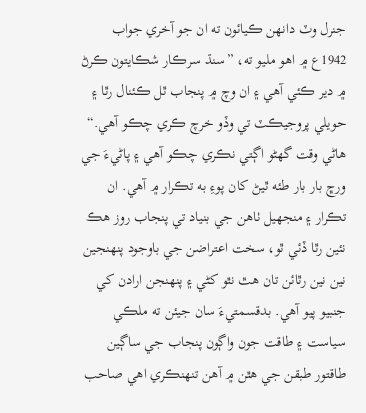جنرل وٽ دانهن ڪيائون ته ان جو آخري جواب 1942ع ۾ اهو مليو ته، ”سنڌ سرڪار شڪايتون ڪرڻ ۾ دير ڪئي آهي ۽ ان وچ ۾ پنجاب ٿل ڪئنال رٿا ۽ حويلي پروجيڪٽ تي وڏو خرچ ڪري چڪو آهي.“ هاڻي وقت گهڻو اڳتي نڪري چڪو آهي ۽ پاڻيءَ جي ورڇ بار بار طئه ٿيڻ کان پوءِ به تڪرار ۾ آهي. ان تڪرار ۽ منجهيل ٺاهن جي بنياد تي پنجاب روز هڪ نئين رٿا ڏئي ٿو، سخت اعتراضن جي باوجود پنهنجين نين نين رٿائن تان هٿ نٿو کڻي ۽ پنهنجن ارادن کي جنبيو پيو آهي. بدقسمتيءَ سان جيئن ته ملڪي سياست ۽ طاقت جون واڳون پنجاب جي ساڳين طاقتور طبقن جي هٿن ۾ آهن تنهنڪري اهي صاحب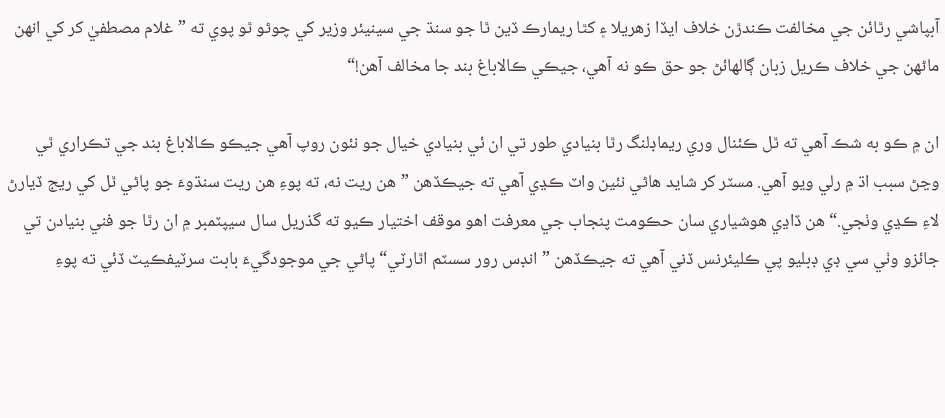آبپاشي رٿائن جي مخالفت ڪندڙن خلاف ايڏا زهريلا ۽ کٿا ريمارڪ ڏين ٿا جو سنڌ جي سينيئر وزير کي چوڻو ٿو پوي ته ”غلام مصطفيٰ کر کي انهن ماڻهن جي خلاف ڪريل زبان ڳالهائڻ جو حق ڪو نه آهي، جيڪي ڪالاباغ بند جا مخالف آهن!“

ان ۾ ڪو به شڪ آهي ته ٿل ڪئنال وري ريماڊلنگ رٿا بنيادي طور تي ان ئي بنيادي خيال جو نئون روپ آهي جيڪو ڪالاباغ بند جي تڪراري ٿي وڃڻ سبب اڌ ۾ رلي ويو آهي. مسٽر کر شايد هاڻي نئين واٽ ڪڍي آهي ته جيڪڏهن ”هن ريت نه، ته پوءِ هن ريت سنڌوءَ جو پاڻي ٿل کي ريج ڏيارڻ لاءِ ڪڍي وٺجي.“ هن ڏاڍي هوشياري سان حڪومت پنجاب جي معرفت اهو موقف اختيار ڪيو ته گذريل سال سيپٽمبر ۾ ان رٿا جو فني بنيادن تي جائزو وٺي سي ڊي ڊبليو پي ڪليئرنس ڏني آهي ته جيڪڏهن ”انڊس رور سسٽم اٿارٽي“ پاڻي جي موجودگيءَ بابت سرٽيفڪيٽ ڏئي ته پوءِ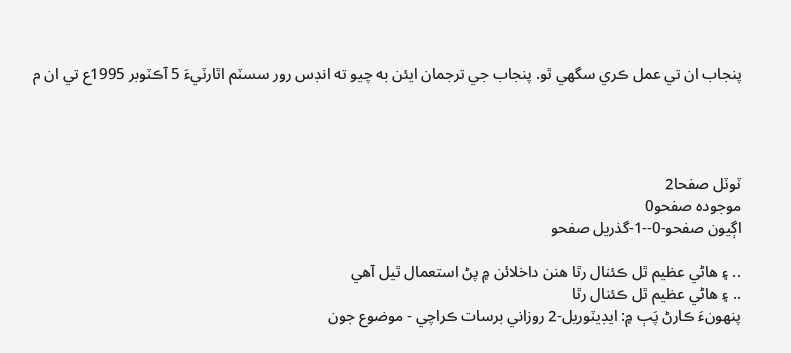پنجاب ان تي عمل ڪري سگهي ٿو. پنجاب جي ترجمان ايئن به چيو ته انڊس رور سسٽم اٿارٽيءَ 5 آڪٽوبر 1995ع تي ان م




ٽوٽل صفحا2
موجودہ صفحو0
اڳيون صفحو-0--1-گذريل صفحو

.. ۽ هاڻي عظيم ٿل ڪئنال رٿا ھنن داخلائن ۾ پڻ استعمال ٿيل آھي
.. ۽ هاڻي عظيم ٿل ڪئنال رٿا
پنهونءَ ڪارڻ پَٻ ۾: ايڊيٽوريل-2 روزاني برسات ڪراچي - موضوع جون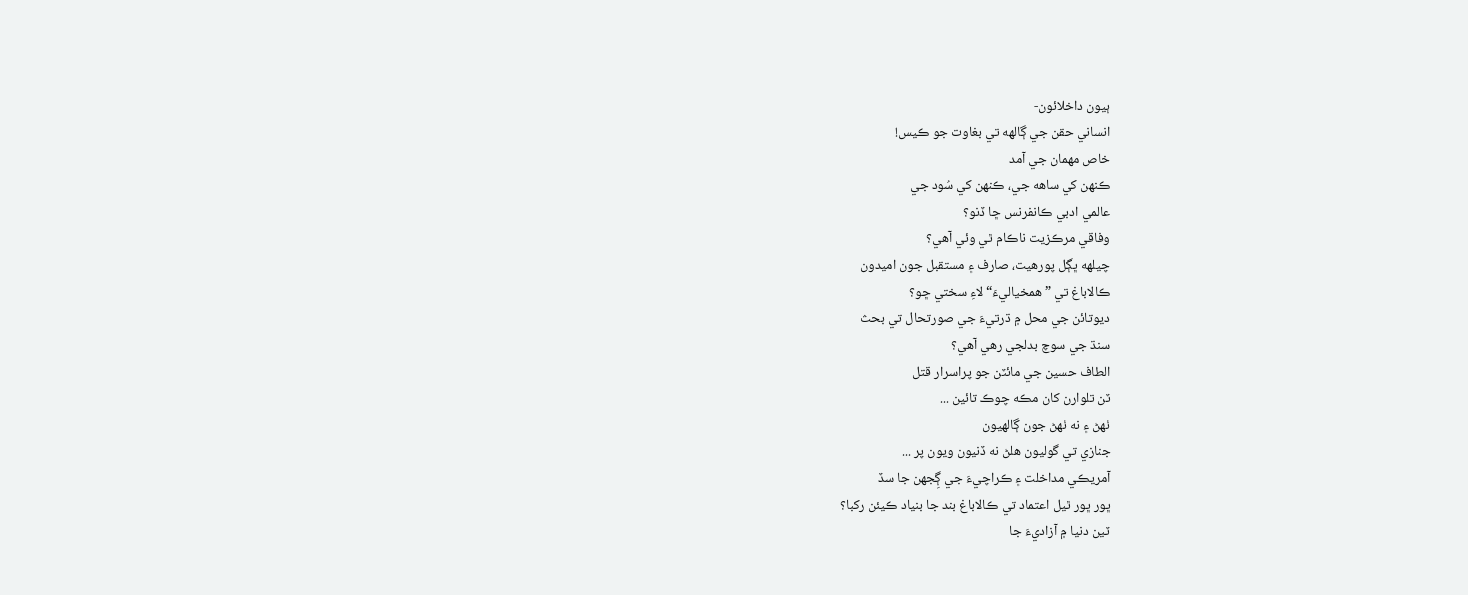ٻيون داخلائون-
انساني حقن جي ڳالهه تي بغاوت جو ڪيس!
خاص مهمان جي آمد
ڪنهن کي ساهه جي، ڪنهن کي سُود جي
عالمي ادبي ڪانفرنس ڇا ڏنو؟
وفاقي مرڪزيت ناڪام ٿي وئي آهي؟
چيلهه ڀڳل پورهيت، صارف ۽ مستقبل جون اميدون
ڪالاباغ تي ”همخياليءَ“ لاءِ سختي ڇو؟
ديوتائن جي محل ۾ ڌرتيءَ جي صورتحال تي بحث
سنڌ جي سوچ بدلجي رهي آهي؟
الطاف حسين جي مائٽن جو پراسرار قتل
ٽن تلوارن کان مڪه چوڪ تائين ...
ٺهڻ ۽ نه ٺهڻ جون ڳالهيون
جنازي تي گوليون هلڻ نه ڏنيون ويون پر ...
آمريڪي مداخلت ۽ ڪراچيءَ جي ڳِجهن جا سڏ
ڀور ڀور ٿيل اعتماد تي ڪالاباغ بند جا بنياد ڪيئن رکبا؟
ٽين دنيا ۾ آزاديءَ جا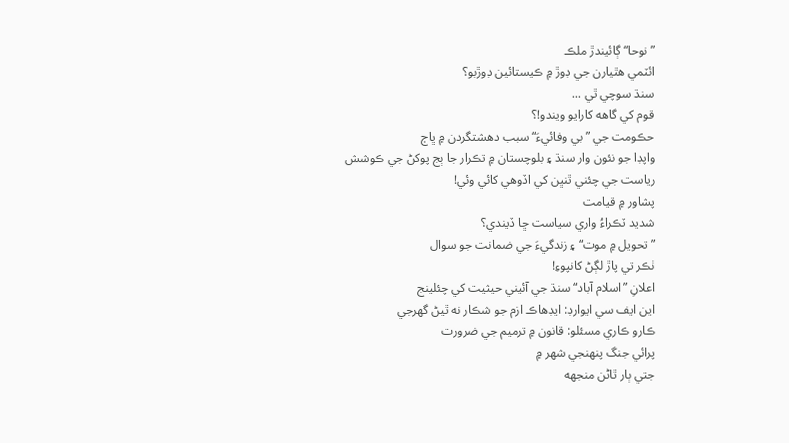”نوحا“ ڳائيندڙ ملڪ
ائٽمي هٿيارن جي ڊوڙ ۾ ڪيستائين ڊوڙبو؟
سنڌ سوچي ٿي ...
قوم کي گاهه کارايو ويندو!؟
حڪومت جي ”بي وفائيءَ“ سبب دهشتگردن ۾ ڀاڄ
واپڊا جو نئون وار سنڌ ۽ بلوچستان ۾ تڪرار جا ٻج پوکڻ جي ڪوشش
رياست جي چئني ٿنڀن کي اڏوهي کائي وئي!
پشاور ۾ قيامت
شديد ٽڪراءُ واري سياست ڇا ڏيندي؟
”تحويل ۾ موت“ ۽ زندگيءَ جي ضمانت جو سوال
ٺڪر تي پاڙ لڳڻ کانپوءِ!
اعلانِ ”اسلام آباد“ سنڌ جي آئيني حيثيت کي چئلينج
اين ايف سي ايوارڊ: ايڊهاڪ ازم جو شڪار نه ٿيڻ گهرجي
ڪارو ڪاري مسئلو: قانون ۾ ترميم جي ضرورت
پرائي جنگ پنهنجي شهر ۾
جتي ٻار ٿاڻن منجهه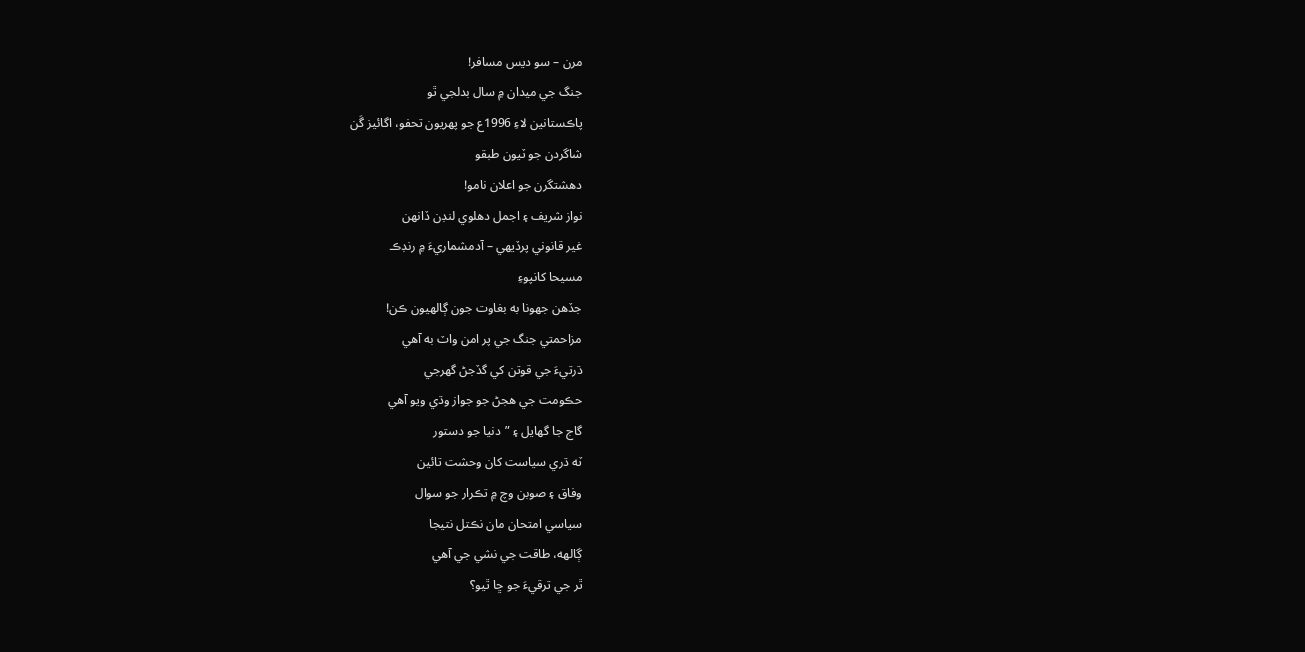مرن – سو ديس مسافر!
جنگ جي ميدان ۾ سال بدلجي ٿو
پاڪستانين لاءِ 1996ع جو پهريون تحفو، اگائيز گَن
شاگردن جو ٽيون طبقو
دهشتگرن جو اعلان نامو!
نواز شريف ۽ اجمل دهلوي لنڊن ڏانهن
غير قانوني پرڏيهي – آدمشماريءَ ۾ رنڊڪ
مسيحا کانپوءِ
جڏهن جهونا به بغاوت جون ڳالهيون ڪن!
مزاحمتي جنگ جي پر امن واٽ به آهي
ڌرتيءَ جي قوتن کي گڏجڻ گهرجي
حڪومت جي هجڻ جو جواز وڌي ويو آهي
گاج جا گهايل ۽ ”دنيا جو دستور
ٽه ڌري سياست کان وحشت تائين
وفاق ۽ صوبن وچ ۾ تڪرار جو سوال
سياسي امتحان مان نڪتل نتيجا
ڳالهه، طاقت جي نشي جي آهي
ٿر جي ترقيءَ جو ڇا ٿيو؟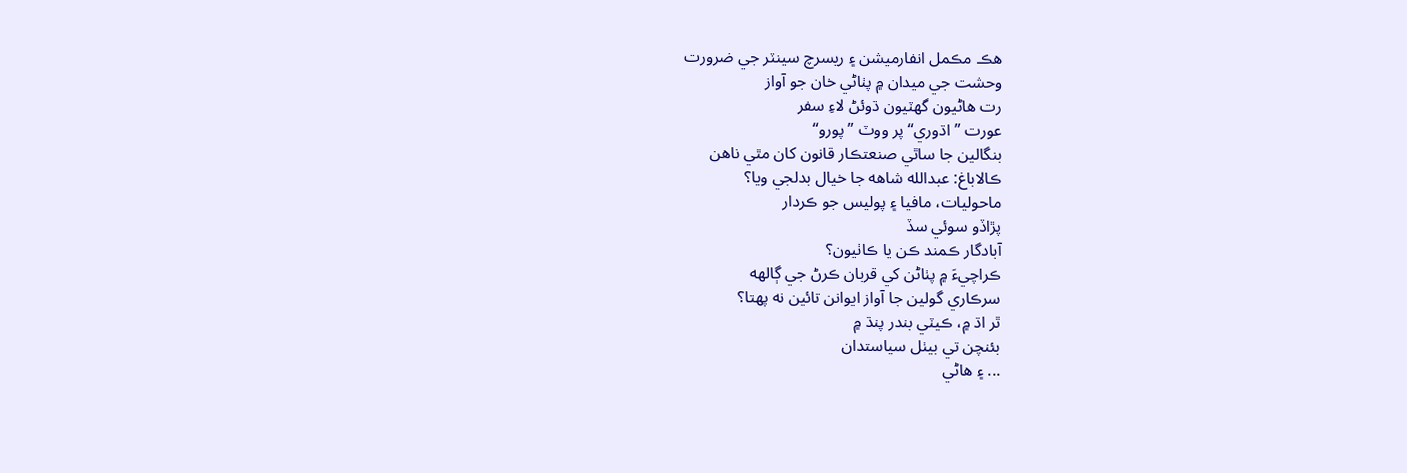هڪ مڪمل انفارميشن ۽ ريسرچ سينٽر جي ضرورت
وحشت جي ميدان ۾ پٺاڻي خان جو آواز
رت هاڻيون گهٽيون ڌوئڻ لاءِ سفر
عورت ”اڌوري“ پر ووٽ ”پورو“
بنگالين جا ساٿي صنعتڪار قانون کان مٿي ناهن
ڪالاباغ: عبدالله شاهه جا خيال بدلجي ويا؟
ماحوليات، مافيا ۽ پوليس جو ڪردار
پڙاڏو سوئي سڏ
آبادگار ڪمند ڪن يا ڪاٺيون؟
ڪراچيءَ ۾ پٺاڻن کي قربان ڪرڻ جي ڳالهه
سرڪاري گولين جا آواز ايوانن تائين نه پهتا؟
ٿر اڌ ۾، ڪيٽي بندر پنڌ ۾
بئنچن تي بيٺل سياستدان
... ۽ هاڻي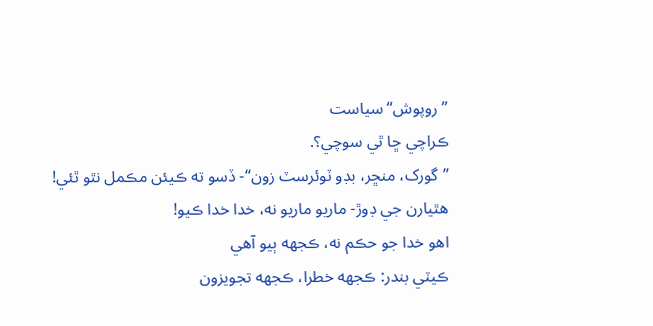”روپوش“ سياست
ڪراچي ڇا ٿي سوچي؟.
”گورک، منڇر، بڊو ٽوئرسٽ زون“- ڏسو ته ڪيئن مڪمل نٿو ٿئي!
هٿيارن جي ڊوڙ- ماريو ماريو نه، خدا خدا ڪيو!
اهو خدا جو حڪم نه، ڪجهه ٻيو آهي
ڪيٽي بندر: ڪجهه خطرا، ڪجهه تجويزون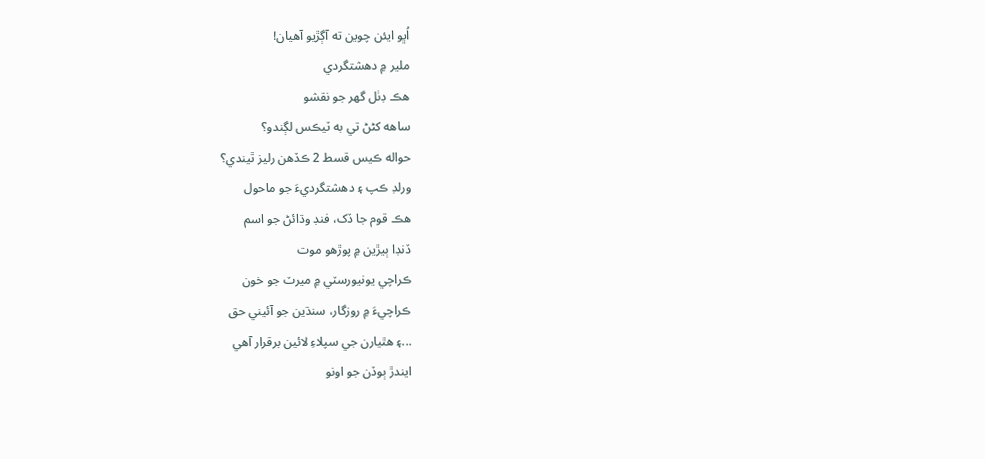اُڀو ايئن چوين ته آڳڙيو آهيان!
ملير ۾ دهشتگردي
هڪ ڊٺل گهر جو نقشو
ساهه کڻڻ تي به ٽيڪس لڳندو؟
حواله ڪيس قسط 2 ڪڏهن رليز ٿيندي؟
ورلڊ ڪپ ۽ دهشتگرديءَ جو ماحول
هڪ قوم جا ڏک، فنڊ وڌائڻ جو اسم
ڏنڊا ٻيڙين ۾ پوڙهو موت
ڪراچي يونيورسٽي ۾ ميرٽ جو خون
ڪراچيءَ ۾ روزگار، سنڌين جو آئيني حق
...۽ هٿيارن جي سپلاءِ لائين برقرار آهي
ايندڙ ٻوڏن جو اونو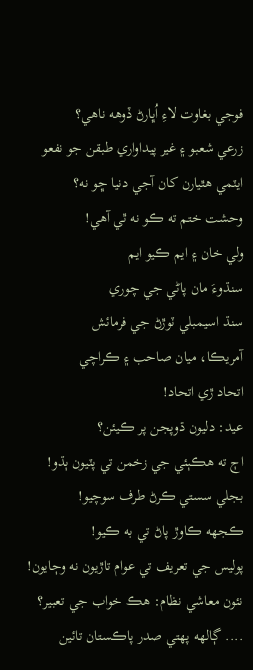فوجي بغاوت لاءِ اُڀارڻ ڏوهه ناهي؟
زرعي شعبو ۽ غير پيداواري طبقن جو نفعو
ايٽمي هٿيارن کان آجي دنيا ڇو نه؟
وحشت ختم ته ڪو نه ٿي آهي!
ولي خان ۽ ايم ڪيو ايم
سنڌوءَ مان پاڻي جي چوري
سنڌ اسيمبلي ٽوڙڻ جي فرمائش
آمريڪا، ميان صاحب ۽ ڪراچي
اتحاد ڙي اتحاد!
عيد: دليون ڌوپجن پر ڪيئن؟
اڄ ته هڪٻئي جي زخمن تي پٽيون ٻڌو!
بجلي سستي ڪرڻ طرف سوچيو!
ڪجهه ڪاوڙ پاڻ تي به ڪيو!
پوليس جي تعريف تي عوام تاڙيون نه وڄايون!
نئون معاشي نظام: هڪ خواب جي تعبير؟
.... ڳالهه پهتي صدر پاڪستان تائين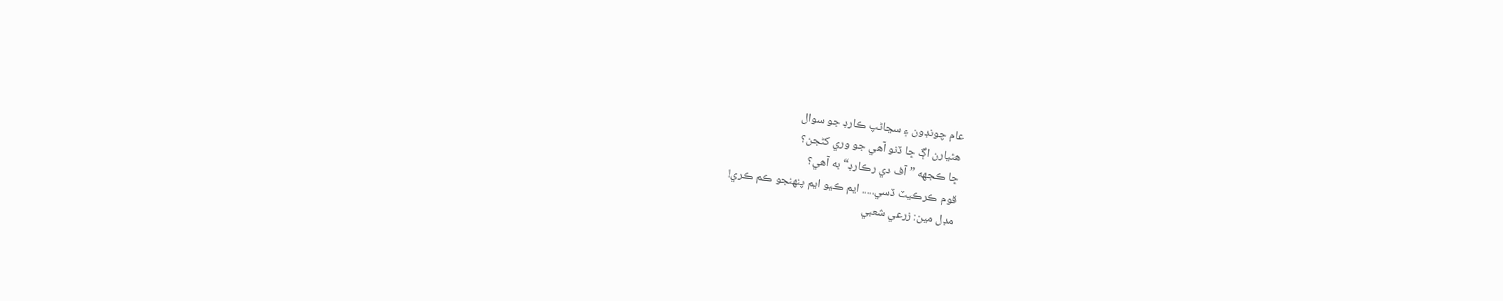عام چونڊون ۽ سڃاڻپ ڪارڊ جو سوال
هٿيارن اڳ ڇا ڏنو آهي جو وري کڻجن؟
ڇا ڪجهه ”آف دي رڪارڊ“ به آهي؟
قوم ڪرڪيٽ ڏسي..... ايم ڪيو ايم پنهنجو ڪم ڪري!
مڊل مين: زرعي شعبي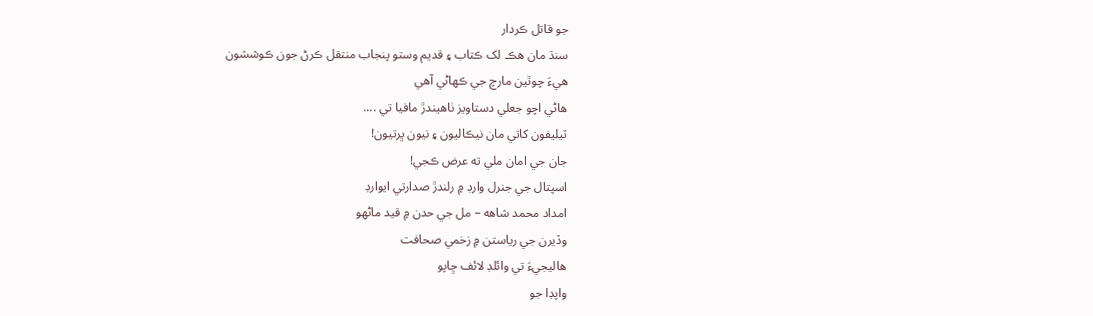جو قاتل ڪردار
سنڌ مان هڪ لک ڪتاب ۽ قديم وستو پنجاب منتقل ڪرڻ جون ڪوششون
هيءَ چوٿين مارچ جي ڪهاڻي آهي
هاڻي اچو جعلي دستاويز ٺاهيندڙ مافيا تي ....
ٽيليفون کاتي مان نيڪاليون ۽ نيون ڀرتيون!
جان جي امان ملي ته عرض ڪجي!
اسپتال جي جنرل وارڊ ۾ رلندڙ صدارتي ايوارڊ
امداد محمد شاهه – مل جي حدن ۾ قيد ماڻهو
وڏيرن جي رياستن ۾ زخمي صحافت
هاليجيءَ تي وائلڊ لائف ڇاپو
واپڊا جو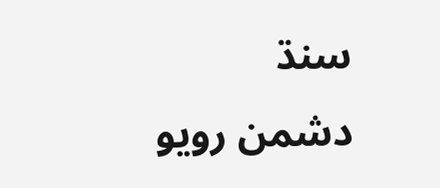سنڌ دشمن رويو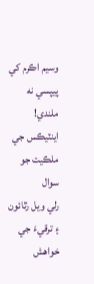وسيم اڪرم کي پيپسي نه ملندي!
اينٽيڪس جي ملڪيت جو سوال
رلي ويل رٿائون ۽ ترقيءَ جي خواهش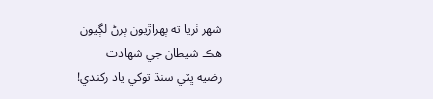شهر ٺريا ته ٻهراڙيون ٻرڻ لڳيون
هڪ شيطان جي شهادت
رضيه ڀٽي سنڌ توکي ياد رکندي!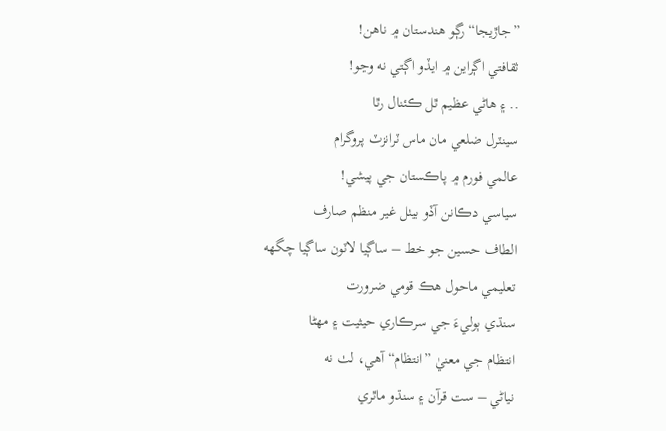”جاڙيجا“ رڳو هندستان ۾ ناهن!
ثقافتي اڳراين ۾ ايڏو اڳتي نه وڃو!
.. ۽ هاڻي عظيم ٿل ڪئنال رٿا
سينٽرل ضلعي مان ماس ٽرانزٽ پروگرام
عالمي فورم ۾ پاڪستان جي پيشي!
سياسي دڪانن آڏو بيٺل غير منظم صارف
الطاف حسين جو خط – ساڳيا لاٽون ساڳيا چگهه
تعليمي ماحول هڪ قومي ضرورت
سنڌي ٻوليءَ جي سرڪاري حيثيت ۽ مهڻا
انتظام جي معنيٰ ”انتظام“ آهي، لٺ نه
نياڻي – ست قرآن ۽ سنڌو ماٿري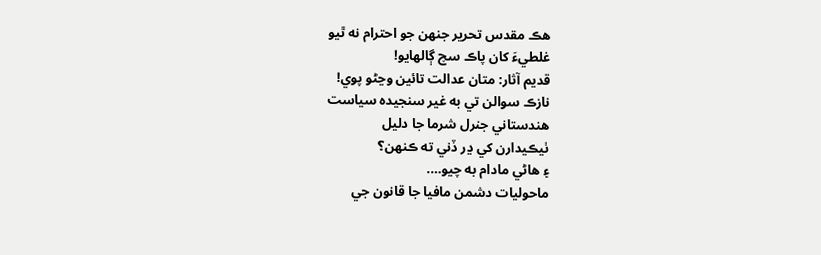هڪ مقدس تحرير جنهن جو احترام نه ٿيو
غلطيءَ کان پاڪ سچ ڳالهايو!
قديم آثار: متان عدالت تائين وڃڻو پوي!
نازڪ سوالن تي به غير سنجيده سياست
هندستاني جنرل شرما جا دليل
ٺيڪيدارن کي ڍر ڏني ته ڪنهن؟
۽ هاڻي مادام به چيو….
ماحوليات دشمن مافيا جا قانون جي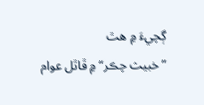ڳچيءَ ۾ هٿ
”خبيث چڪر“ ۾ ڦاٿل عوام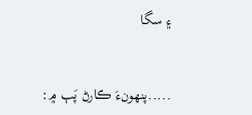۽ سگا


.....پنهونءَ ڪارڻ پَٻ ۾: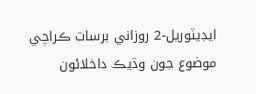ايڊيٽوريل-2 روزاني برسات ڪراچي موضوع جون وڌيڪ داخلائون